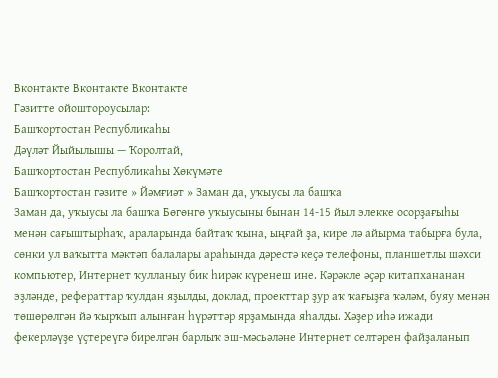Вконтакте Вконтакте Вконтакте
Гәзитте ойоштороусылар:
Башҡортостан Республикаһы
Дәүләт Йыйылышы — Ҡоролтай,
Башҡортостан Республикаһы Хөкүмәте
Башҡортостан гәзите » Йәмғиәт » Заман да, уҡыусы ла башҡа
Заман да, уҡыусы ла башҡа Бөгөнгө уҡыусыны бынан 14-15 йыл элекке осорҙағыһы менән сағыштырһаҡ, араларында байтаҡ ҡына, ыңғай ҙа, кире лә айырма табырға була, сөнки ул ваҡытта мәктәп балалары араһында дәрестә кеҫә телефоны, планшетлы шәхси компьютер, Интернет ҡулланыу бик һирәк күренеш ине. Кәрәкле әҫәр китапхананан эҙләнде, рефераттар ҡулдан яҙылды, доклад, проекттар ҙур аҡ ҡағыҙға ҡәләм, буяу менән төшөрөлгән йә ҡырҡып алынған һүрәттәр ярҙамында яһалды. Хәҙер иһә ижади фекерләүҙе үҫтереүгә бирелгән барлыҡ эш-мәсьәләне Интернет селтәрен файҙаланып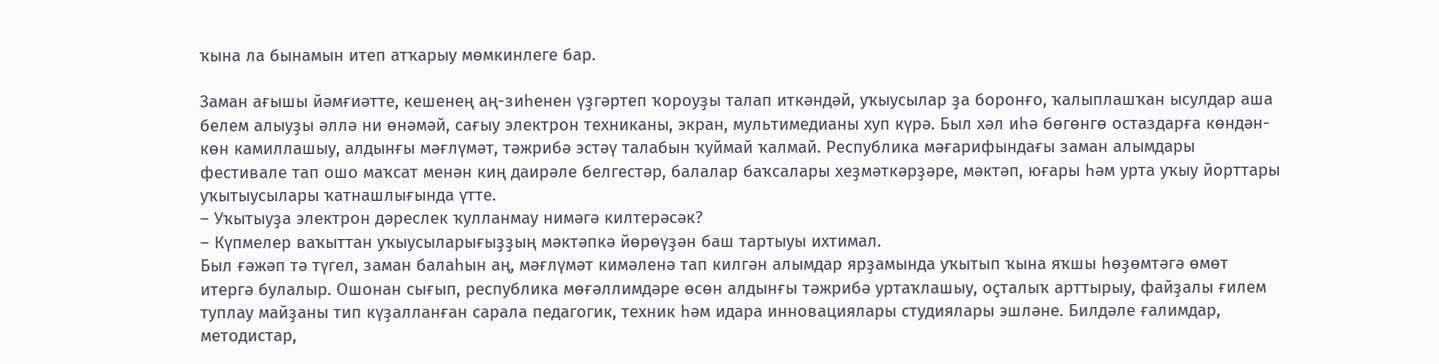ҡына ла бынамын итеп атҡарыу мөмкинлеге бар.

Заман ағышы йәмғиәтте, кешенең аң-зиһенен үҙгәртеп ҡороуҙы талап иткәндәй, уҡыусылар ҙа боронғо, ҡалыплашҡан ысулдар аша белем алыуҙы әллә ни өнәмәй, сағыу электрон техниканы, экран, мультимедианы хуп күрә. Был хәл иһә бөгөнгө остаздарға көндән-көн камиллашыу, алдынғы мәғлүмәт, тәжрибә эстәү талабын ҡуймай ҡалмай. Республика мәғарифындағы заман алымдары фестивале тап ошо маҡсат менән киң даирәле белгестәр, балалар баҡсалары хеҙмәткәрҙәре, мәктәп, юғары һәм урта уҡыу йорттары уҡытыусылары ҡатнашлығында үтте.
– Уҡытыуҙа электрон дәреслек ҡулланмау нимәгә килтерәсәк?
– Күпмелер ваҡыттан уҡыусыларығыҙҙың мәктәпкә йөрөүҙән баш тартыуы ихтимал.
Был ғәжәп тә түгел, заман балаһын аң, мәғлүмәт кимәленә тап килгән алымдар ярҙамында уҡытып ҡына яҡшы һөҙөмтәгә өмөт итергә булалыр. Ошонан сығып, республика мөғәллимдәре өсөн алдынғы тәжрибә уртаҡлашыу, оҫталыҡ арттырыу, файҙалы ғилем туплау майҙаны тип күҙалланған сарала педагогик, техник һәм идара инновациялары студиялары эшләне. Билдәле ғалимдар, методистар,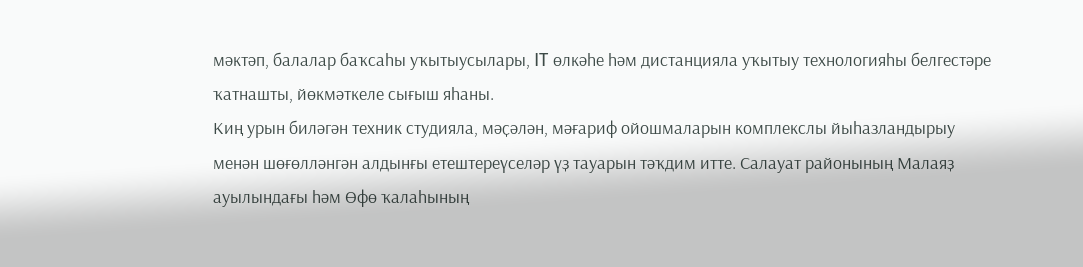мәктәп, балалар баҡсаһы уҡытыусылары, IT өлкәһе һәм дистанцияла уҡытыу технологияһы белгестәре ҡатнашты, йөкмәткеле сығыш яһаны.
Киң урын биләгән техник студияла, мәҫәлән, мәғариф ойошмаларын комплекслы йыһазландырыу менән шөғөлләнгән алдынғы етештереүселәр үҙ тауарын тәҡдим итте. Салауат районының Малаяҙ ауылындағы һәм Өфө ҡалаһының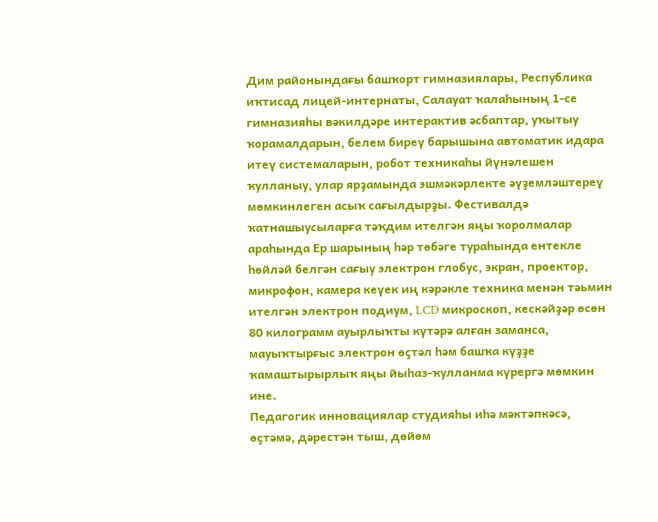Дим районындағы башҡорт гимназиялары, Республика иҡтисад лицей-интернаты, Салауат ҡалаһының 1-се гимназияһы вәкилдәре интерактив әсбаптар, уҡытыу ҡорамалдарын, белем биреү барышына автоматик идара итеү системаларын, робот техникаһы йүнәлешен ҡулланыу, улар ярҙамында эшмәкәрлекте әүҙемләштереү мөмкинлеген асыҡ сағылдырҙы. Фестивалдә ҡатнашыусыларға тәҡдим ителгән яңы ҡоролмалар араһында Ер шарының һәр төбәге тураһында ентекле һөйләй белгән сағыу электрон глобус, экран, проектор, микрофон, камера кеүек иң кәрәкле техника менән тәьмин ителгән электрон подиум, LCD микроскоп, кескәйҙәр өсөн 80 килограмм ауырлыҡты күтәрә алған заманса, мауыҡтырғыс электрон өҫтәл һәм башҡа күҙҙе ҡамаштырырлыҡ яңы йыһаз-ҡулланма күрергә мөмкин ине.
Педагогик инновациялар студияһы иһә мәктәпкәсә, өҫтәмә, дәрестән тыш, дөйөм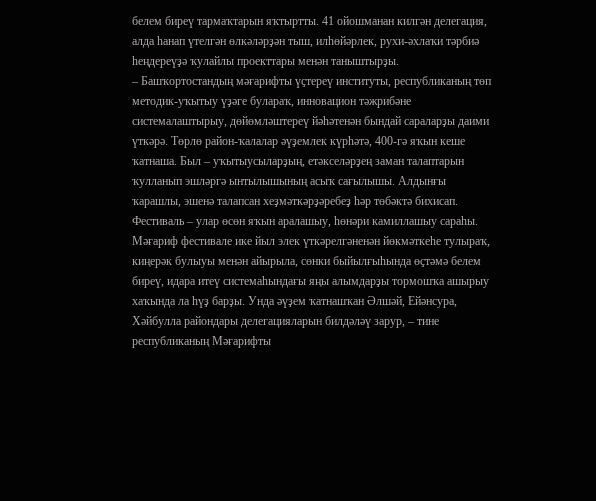белем биреү тармаҡтарын яҡтыртты. 41 ойошманан килгән делегация, алда һанап үтелгән өлкәләрҙән тыш, илһөйәрлек, рухи-әхлаҡи тәрбиә һеңдереүҙә ҡулайлы проекттары менән таныштырҙы.
– Башҡортостандың мәғарифты үҫтереү институты, республиканың төп методик-уҡытыу үҙәге булараҡ, инновацион тәжрибәне системалаштырыу, дөйөмләштереү йәһәтенән бындай сараларҙы даими үткәрә. Төрлө район-ҡалалар әүҙемлек күрһәтә, 400-гә яҡын кеше ҡатнаша. Был – уҡытыусыларҙың, етәкселәрҙең заман талаптарын ҡулланып эшләргә ынтылышының асыҡ сағылышы. Алдынғы ҡарашлы, эшенә талапсан хеҙмәткәрҙәребеҙ һәр төбәктә бихисап. Фестиваль – улар өсөн яҡын аралашыу, һөнәри камиллашыу сараһы. Мәғариф фестивале ике йыл элек үткәрелгәненән йөкмәткеһе тулыраҡ, киңерәк булыуы менән айырыла, сөнки быйылғыһында өҫтәмә белем биреү, идара итеү системаһындағы яңы алымдарҙы тормошҡа ашырыу хаҡында ла һүҙ барҙы. Унда әүҙем ҡатнашҡан Әлшәй, Ейәнсура, Хәйбулла райондары делегацияларын билдәләү зарур, – тине республиканың Мәғарифты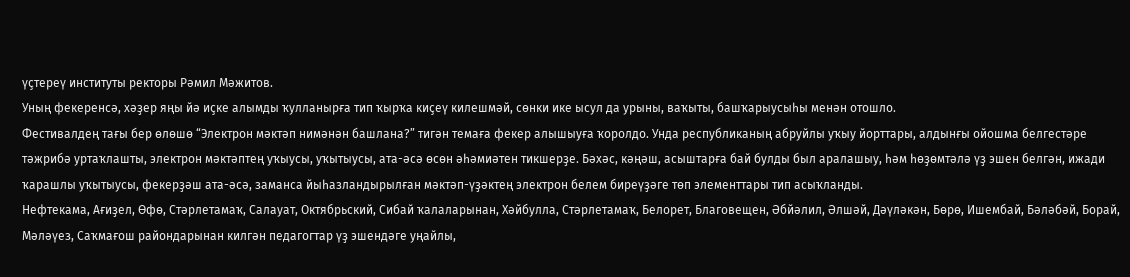үҫтереү институты ректоры Рәмил Мәжитов.
Уның фекеренсә, хәҙер яңы йә иҫке алымды ҡулланырға тип ҡырҡа киҫеү килешмәй, сөнки ике ысул да урыны, ваҡыты, башҡарыусыһы менән отошло.
Фестивалдең тағы бер өлөшө “Электрон мәктәп нимәнән башлана?” тигән темаға фекер алышыуға ҡоролдо. Унда республиканың абруйлы уҡыу йорттары, алдынғы ойошма белгестәре тәжрибә уртаҡлашты, электрон мәктәптең уҡыусы, уҡытыусы, ата-әсә өсөн әһәмиәтен тикшерҙе. Бәхәс, кәңәш, асыштарға бай булды был аралашыу, һәм һөҙөмтәлә үҙ эшен белгән, ижади ҡарашлы уҡытыусы, фекерҙәш ата-әсә, заманса йыһазландырылған мәктәп-үҙәктең электрон белем биреүҙәге төп элементтары тип асыҡланды.
Нефтекама, Ағиҙел, Өфө, Стәрлетамаҡ, Салауат, Октябрьский, Сибай ҡалаларынан, Хәйбулла, Стәрлетамаҡ, Белорет, Благовещен, Әбйәлил, Әлшәй, Дәүләкән, Бөрө, Ишембай, Бәләбәй, Борай, Мәләүез, Саҡмағош райондарынан килгән педагогтар үҙ эшендәге уңайлы,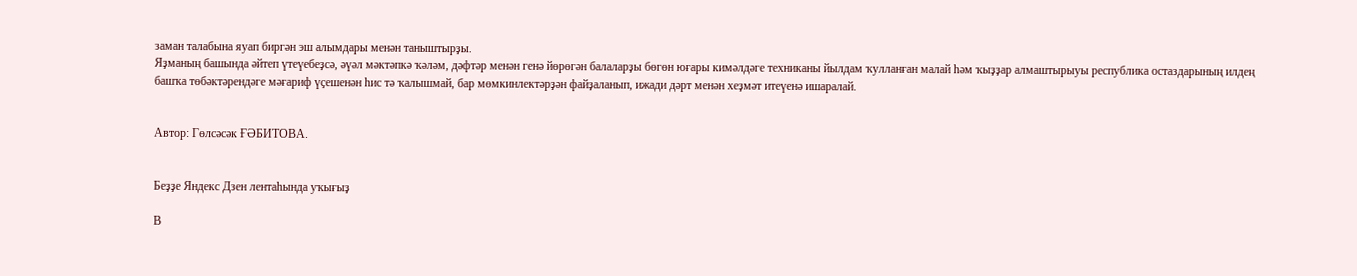заман талабына яуап биргән эш алымдары менән таныштырҙы.
Яҙманың башында әйтеп үтеүебеҙсә, әүәл мәктәпкә ҡәләм, дәфтәр менән генә йөрөгән балаларҙы бөгөн юғары кимәлдәге техниканы йылдам ҡулланған малай һәм ҡыҙҙар алмаштырыуы республика остаздарының илдең башҡа төбәктәрендәге мәғариф үҫешенән һис тә ҡалышмай, бар мөмкинлектәрҙән файҙаланып, ижади дәрт менән хеҙмәт итеүенә ишаралай.


Автор: Гөлсәсәк ҒӘБИТОВА.


Беҙҙе Яндекс Дзен лентаһында уҡығыҙ

В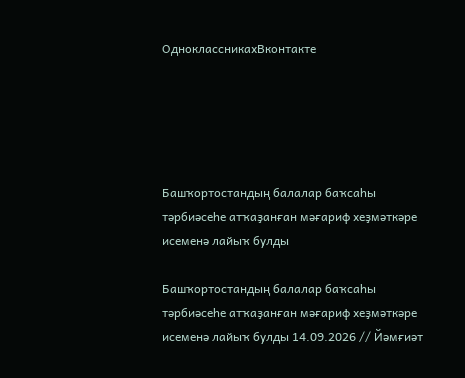ОдноклассникахВконтакте





Башҡортостандың балалар баҡсаһы тәрбиәсеһе атҡаҙанған мәғариф хеҙмәткәре исеменә лайыҡ булды

Башҡортостандың балалар баҡсаһы тәрбиәсеһе атҡаҙанған мәғариф хеҙмәткәре исеменә лайыҡ булды 14.09.2026 // Йәмғиәт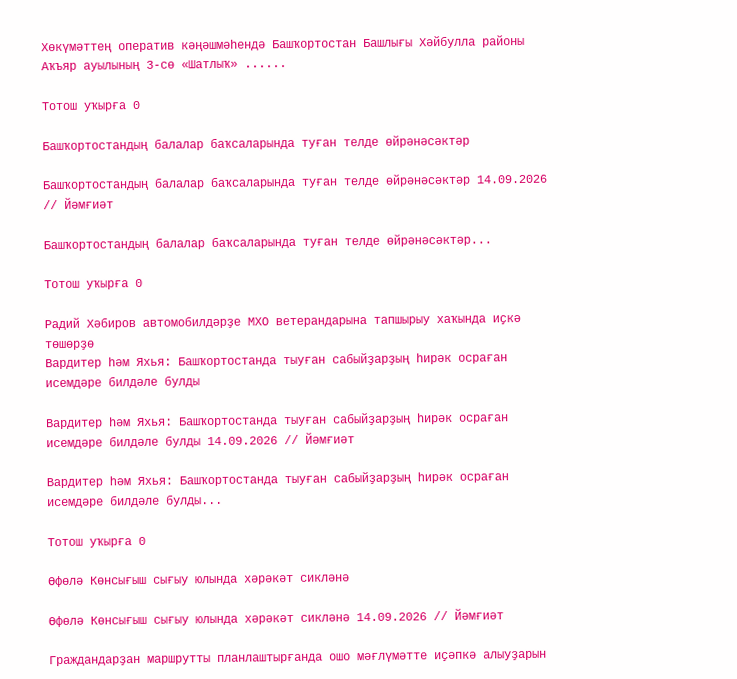Хөкүмәттең оператив кәңәшмәһендә Башҡортостан Башлығы Хәйбулла районы Аҡъяр ауылының 3-сө «Шатлыҡ» ......

Тотош уҡырға 0

Башҡортостандың балалар баҡсаларында туған телде өйрәнәсәктәр

Башҡортостандың балалар баҡсаларында туған телде өйрәнәсәктәр 14.09.2026 // Йәмғиәт

Башҡортостандың балалар баҡсаларында туған телде өйрәнәсәктәр...

Тотош уҡырға 0

Радий Хәбиров автомобилдәрҙе МХО ветерандарына тапшырыу хаҡында иҫкә төшөрҙө
Вардитер һәм Яхья: Башҡортостанда тыуған сабыйҙарҙың һирәк осраған исемдәре билдәле булды

Вардитер һәм Яхья: Башҡортостанда тыуған сабыйҙарҙың һирәк осраған исемдәре билдәле булды 14.09.2026 // Йәмғиәт

Вардитер һәм Яхья: Башҡортостанда тыуған сабыйҙарҙың һирәк осраған исемдәре билдәле булды...

Тотош уҡырға 0

Өфөлә Көнсығыш сығыу юлында хәрәкәт сикләнә

Өфөлә Көнсығыш сығыу юлында хәрәкәт сикләнә 14.09.2026 // Йәмғиәт

Граждандарҙан маршрутты планлаштырғанда ошо мәғлүмәтте иҫәпкә алыуҙарын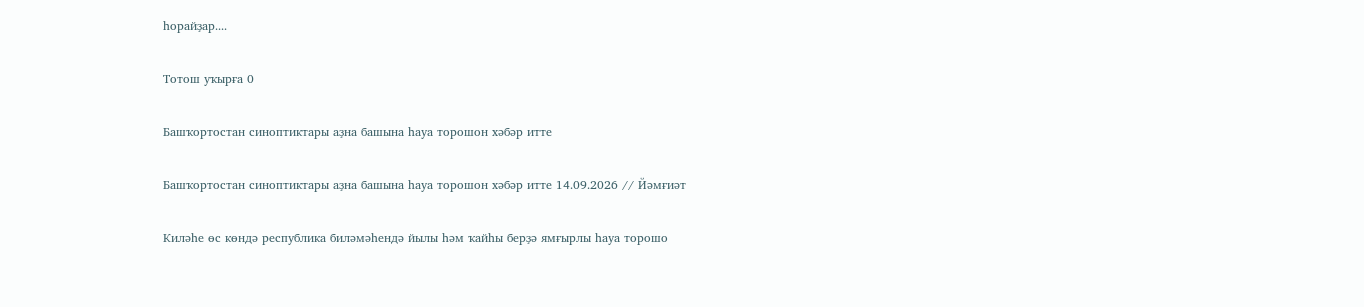һорайҙар....

Тотош уҡырға 0

Башҡортостан синоптиктары аҙна башына һауа торошон хәбәр итте

Башҡортостан синоптиктары аҙна башына һауа торошон хәбәр итте 14.09.2026 // Йәмғиәт

Киләһе өс көндә республика биләмәһендә йылы һәм ҡайһы берҙә ямғырлы һауа торошо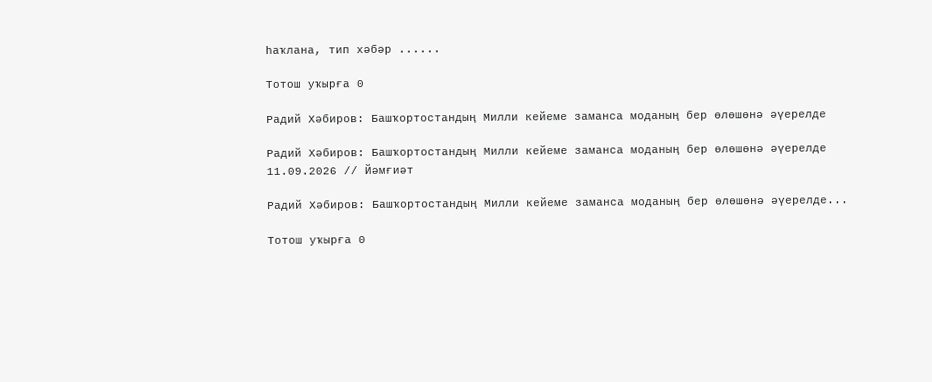һаҡлана, тип хәбәр ......

Тотош уҡырға 0

Радий Хәбиров: Башҡортостандың Милли кейеме заманса моданың бер өлөшөнә әүерелде

Радий Хәбиров: Башҡортостандың Милли кейеме заманса моданың бер өлөшөнә әүерелде 11.09.2026 // Йәмғиәт

Радий Хәбиров: Башҡортостандың Милли кейеме заманса моданың бер өлөшөнә әүерелде...

Тотош уҡырға 0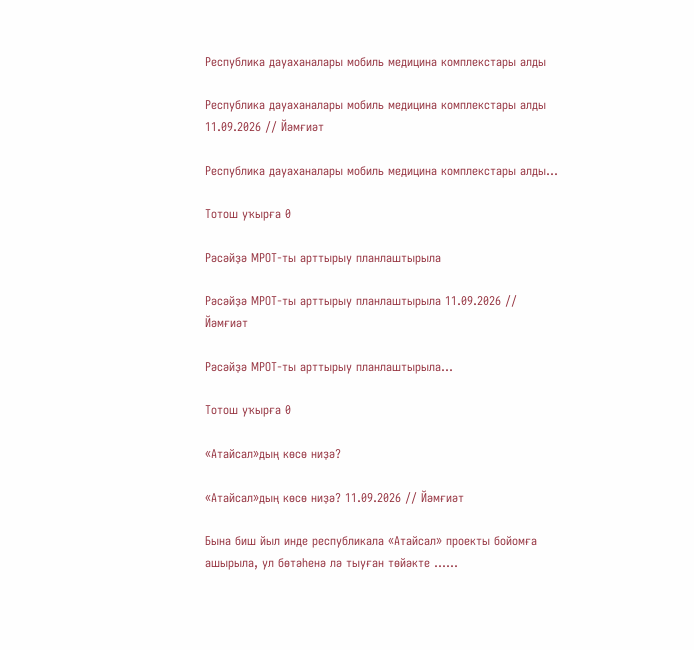Республика дауаханалары мобиль медицина комплекстары алды

Республика дауаханалары мобиль медицина комплекстары алды 11.09.2026 // Йәмғиәт

Республика дауаханалары мобиль медицина комплекстары алды...

Тотош уҡырға 0

Рәсәйҙә МРОТ-ты арттырыу планлаштырыла

Рәсәйҙә МРОТ-ты арттырыу планлаштырыла 11.09.2026 // Йәмғиәт

Рәсәйҙә МРОТ-ты арттырыу планлаштырыла...

Тотош уҡырға 0

«Атайсал»дың көсө ниҙә?

«Атайсал»дың көсө ниҙә? 11.09.2026 // Йәмғиәт

Бына биш йыл инде республикала «Атайсал» проекты бойомға ашырыла, ул бөтәһенә лә тыуған төйәкте ......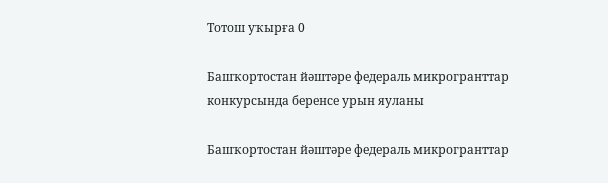Тотош уҡырға 0

Башҡортостан йәштәре федераль микрогранттар конкурсында беренсе урын яуланы

Башҡортостан йәштәре федераль микрогранттар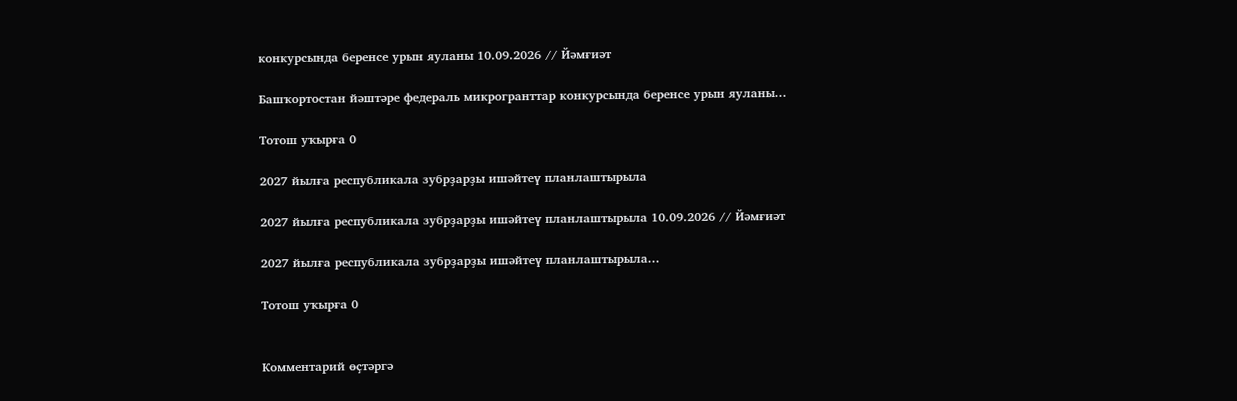конкурсында беренсе урын яуланы 10.09.2026 // Йәмғиәт

Башҡортостан йәштәре федераль микрогранттар конкурсында беренсе урын яуланы...

Тотош уҡырға 0

2027 йылға республикала зубрҙарҙы ишәйтеү планлаштырыла

2027 йылға республикала зубрҙарҙы ишәйтеү планлаштырыла 10.09.2026 // Йәмғиәт

2027 йылға республикала зубрҙарҙы ишәйтеү планлаштырыла...

Тотош уҡырға 0


Комментарий өҫтәргә